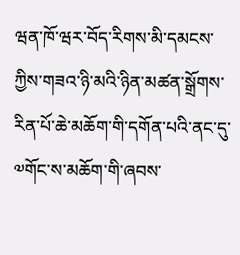ཝན་ཁོ་ཝར་བོད་རིགས་མི་དམངས་ཀྱིས་གཟའ་ཉི་མའི་ཉིན་མཚན་སྒྲོགས་རིན་པོ་ཆེ་མཆོག་གི་དགོན་པའི་ནང་དུ་༧གོང་ས་མཆོག་གི་ཞབས་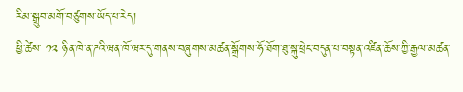རིམ་སྒྲུབ་མགོ་བཙུགས་ཡོད་པ་རེད།
ཕྱི་ཚེས་ ༡༢ ཉིན་ཁེ་ན་ཌའི་ཝན་ཁོ་ཝར་དུ་གནས་བཞུགས་མཚན་སྒྲོགས་ཧོ་ཐོག་ཐུ་སྐུ་ཕྲེང་བདུན་པ་བསྟན་འཛིན་ཆོས་ཀྱི་རྒྱལ་མཚན་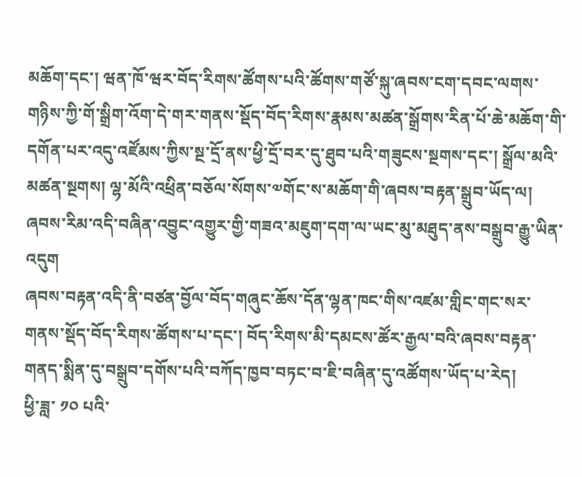མཆོག་དང་། ཝན་ཁོ་ཝར་བོད་རིགས་ཚོགས་པའི་ཚོགས་གཙོ་སྐུ་ཞབས་ངག་དབང་ལགས་གཉིས་ཀྱི་གོ་སྒྲིག་འོག་དེ་གར་གནས་སྡོད་བོད་རིགས་རྣམས་མཚན་སྒྲོགས་རིན་པོ་ཆེ་མཆོག་གི་དགོན་པར་འདུ་འཛོམས་ཀྱིས་སྔ་དྲོ་ནས་ཕྱི་དྲོ་བར་དུ་ཐུབ་པའི་གཟུངས་སྔགས་དང་། སྒྲོལ་མའི་མཚན་སྔགས། ལྷ་མོའི་འཕྲིན་བཅོལ་སོགས་༧གོང་ས་མཆོག་གི་ཞབས་བརྟན་སྒྲུབ་ཡོད་ལ། ཞབས་རིམ་འདི་བཞིན་འབྱུང་འགྱུར་གྱི་གཟའ་མཇུག་དག་ལ་ཡང་མུ་མཐུད་ནས་བསྒྲུབ་རྒྱུ་ཡིན་འདུག
ཞབས་བརྟན་འདི་ནི་བཙན་བྱོལ་བོད་གཞུང་ཆོས་དོན་ལྷན་ཁང་གིས་འཛམ་གླིང་གང་སར་གནས་སྡོད་བོད་རིགས་ཚོགས་པ་དང་། བོད་རིགས་མི་དམངས་ཚོར་རྒྱལ་བའི་ཞབས་བརྟན་གནད་སྨིན་དུ་བསྒྲུབ་དགོས་པའི་བཀོད་ཁྱབ་བཏང་བ་ཇི་བཞིན་དུ་འཚོགས་ཡོད་པ་རེད།
ཕྱི་ཟླ་ ༡༠ པའི་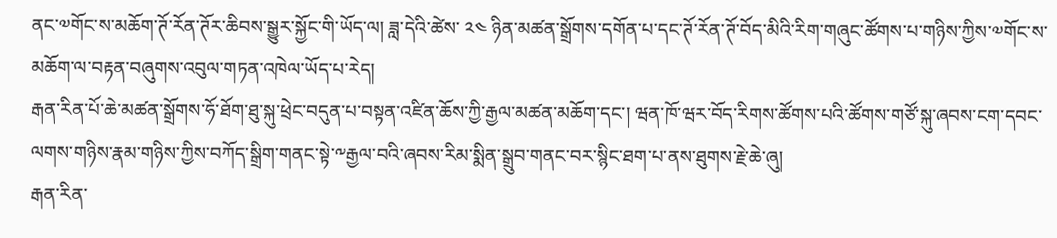ནང་༧གོང་ས་མཆོག་ཊོ་རོན་ཊོར་ཆིབས་སྒྱུར་སྐྱོང་གི་ཡོད་ལ། ཟླ་དེའི་ཚེས་ ༢༤ ཉིན་མཚན་སྒྲོགས་དགོན་པ་དང་ཊོ་རོན་ཊོ་བོད་མིའི་རིག་གཞུང་ཚོགས་པ་གཉིས་ཀྱིས་༧གོང་ས་མཆོག་ལ་བརྟན་བཞུགས་འབུལ་གཏན་འཁེལ་ཡོད་པ་རེད།
རྒན་རིན་པོ་ཆེ་མཚན་སྒྲོགས་ཧོ་ཐོག་ཐུ་སྐུ་ཕྲེང་བདུན་པ་བསྟན་འཛིན་ཆོས་ཀྱི་རྒྱལ་མཚན་མཆོག་དང་། ཝན་ཁོ་ཝར་བོད་རིགས་ཚོགས་པའི་ཚོགས་གཙོ་སྐུ་ཞབས་ངག་དབང་ལགས་གཉིས་རྣམ་གཉིས་ཀྱིས་བཀོད་སྒྲིག་གནང་སྟེ་༸རྒྱལ་བའི་ཞབས་རིམ་སྨིན་སྒྲུབ་གནང་བར་སྙིང་ཐག་པ་ནས་ཐུགས་རྗེ་ཆེ་ཞུ།
རྒན་རིན་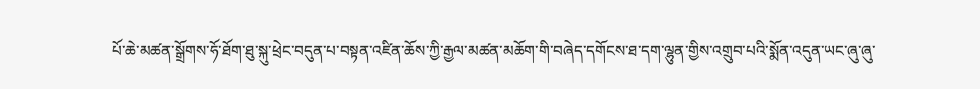པོ་ཆེ་མཚན་སྒྲོགས་ཧོ་ཐོག་ཐུ་སྐུ་ཕྲེང་བདུན་པ་བསྟན་འཛིན་ཆོས་ཀྱི་རྒྱལ་མཚན་མཆོག་གི་བཞེད་དགོངས་ཐ་དག་ལྷུན་གྱིས་འགྲུབ་པའི་སྨོན་འདུན་ཡང་ཞུ་ཞུ་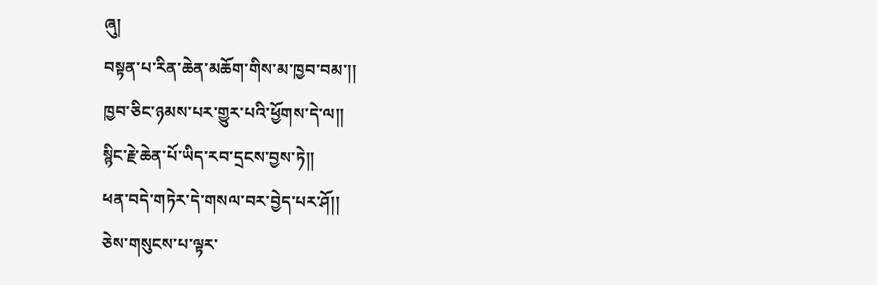ཞུ།
བསྟན་པ་རིན་ཆེན་མཆོག་གིས་མ་ཁྱབ་བམ་།།
ཁྱབ་ཅིང་ཉམས་པར་གྱུར་པའི་ཕྱོགས་དེ་ལ།།
སྙིང་རྗེ་ཆེན་པོ་ཡིད་རབ་དྲངས་བྱས་ཏེ།།
ཕན་བདེ་གཏེར་དེ་གསལ་བར་བྱེད་པར་ཤོ།།
ཅེས་གསུངས་པ་ལྟར་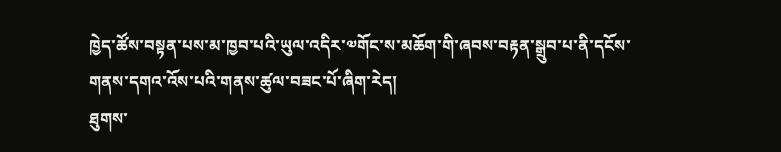ཁྱེད་ཚོས་བསྟན་པས་མ་ཁྱབ་པའི་ཡུལ་འདིར་༧གོང་ས་མཆོག་གི་ཞབས་བརྟན་སྒྲུབ་པ་ནི་དངོས་གནས་དགའ་འོས་པའི་གནས་ཚུལ་བཟང་པོ་ཞིག་རེད།
ཐུགས་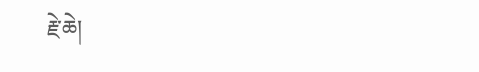རྗེ་ཆེ།